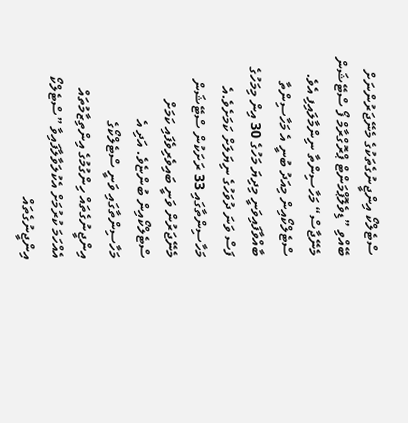ސްޓެލްކޯ އިންޖީނުގެތަކުގެ މެނޭޖަރުންނަށް ބޭއްވި ”ޑިވެލޮޕްމަންޓް ޕްރޮގްރާމް ފޯ ސްޓޭޝަން މެނޭޖާސް“ މަހާސިންތާ ނިންމާލައިފި އެވެ.
ސްޓެލްކޯއިން މިއަދު ބުނީ އެ މަހާސިންތާ ބާއްވާފައިވަނީ މިދިޔަ މަހުގެ 30 އިން މިމަހުގެ ފަސް ވަނަ ދުވަހުގެ ނިޔަލަށް ކަމަށެވެ.އެ މަހާސިންތާގައި 33 ރަށަކުން ސްޓޭޝަން މެނޭޖަރުން ވަނީ ބައިވެރިވެފައި ކަމަށް ސްޓެލްކޯއިން ބުންޏެވެ. އަދި އެ މަހާސިންތާގައި ވަނީ ސްޓެލްކޯގެ އިންޖީނުގެތައް ހިންގުމުގެ އިންތިޒާމުތައް އެއްހަމަ ކުރުމަށް އެކުލަވާލާފައިވާ ”ސްޓެލްކޯ އިންޖީނުގެތައް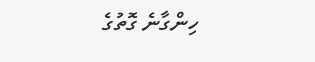ހިންގާނެ ގޮތުގެ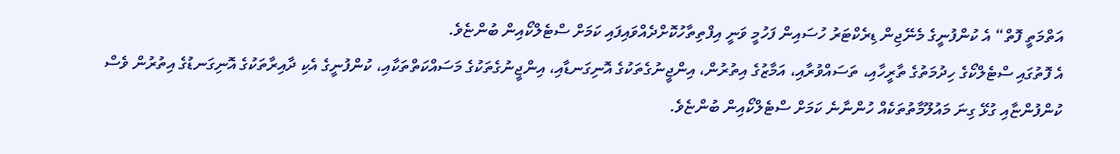އަތްމަތީ ފޮތް“ އެ ކުންފުނީގެ މެނޭޖިން ޑިރެކްޓަރު ހުސައިން ފަހުމީ ވަނީ އިފްތިތާހުކޮށްދެއްވައިފައި ކަމަށް ސްޓެލްކޯއިން ބުންޏެވެ.
އެ ފޮތުގައި ސްޓެލްކޯގެ ހިދުމަތުގެ ތާރީހާއި، ތަސައްވުރާއި، އަމާޒުގެ އިތުރުން، އިންޖީނުގެތަކުގެ އޮނިގަނޑާއި، އިންޖީނުގެތަކުގެ މަސައްކަތްތަކާއި، ކުންފުނީގެ އެކި ދާއިރާތަކުގެ އޮނިގަނޑުގެ އިތުރުން ވެސް ކުންފުންޏާއި ގުޅޭ ގިނަ މައުލޫމާތުތަކެއް ހުންނާނެ ކަމަށް ސްޓެލްކޯއިން ބުންޏެވެ.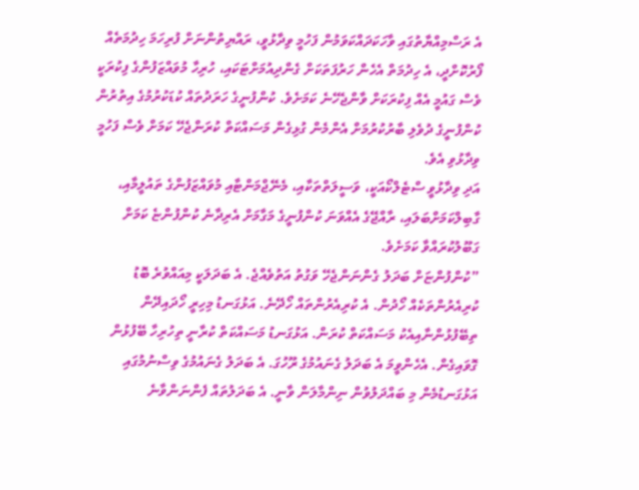އެ ރަސްމިއްޔާތުގައި ވާހަކަދައްކަވަމުން ފަހުމީ ވިދާޅުވީ، ރައްޔިތުންނަށް ފުރިހަމަ ހިދުމަތެއް ފޯރުކޮށްދީ، އެ ހިދުމަތް އެހެން ހަރުފަތަކަށް ގެންދިއުމަށްޓަކައި، ހުރިހާ މުވައްޒަފުންގެ ފިކުރަކީ ވެސް ގައުމީ އެއް ފިކުރަކަށް ވާންޖެހޭނެ ކަމަށެވެ. ކުންފުނީގެ ހަރަދުތައް ކުޑަކުރުމުގެ އިތުރުން ކުންފުނީގެ ދުވެލި ބާރުކުރުމަށް އެންމެން ގުޅިގެން މަސައްކަތް ކުރަންޖެހޭ ކަމަށް ވެސް ފަހުމީ ވިދާޅުވި އެވެ.
އަދި ވިދާޅުވީ ސްޓެލްކޯއަކީ، ވަސީލަތްތަކާއި، މެނޭޖްމަންޓާއި މުވައްޒަފުންގެ ތައުލީމާއި، ގާބިލްކަމަށްބަލައި، ރާއްޖޭގެ އެއްވަނަ ކުންފުނީގެ މަގާމަށް އެރިދާނެ ކުންފުންޏެ ކަމަށް ގަބޫލުކުރައްވާ ކަމަށެވެ.
”ކުންފުންޏަށް ބަދަލު ގެންނަންޖެހޭ ވަގުތު އަތުވެއްޖެ. އެ ބަދަލަކީ މިއައްވުރެ ބޮޑު ކުރިއެރުންތަކެއް ހޯދުން. އެ ކުރިއެރުންތައް ހޯދޭނެ. އަޅުގަނޑު މިހިރީ ހޯދައިދޭން ތިބޭފުޅުންނާއިއެކު މަސައްކަތް ކުރަން. އަޅުގަނޑު މަސައްކަތް ކުރާނީ ތިހުރިހާ ބޭފުޅުން ގޮވައިގެން. އެހެންވީމަ އެ ބަދަލު ގެނައުމުގެ ރޫހުގަ. އެ ބަދަލު ގެނައުމުގެ ވިސްނުމުގައި އަޅުގަނޑުމެން މި ބައްދަލުވުން ނިންމާލަން ވާނީ. އެ ބަދަލުތައް ފެންނަންވާނެ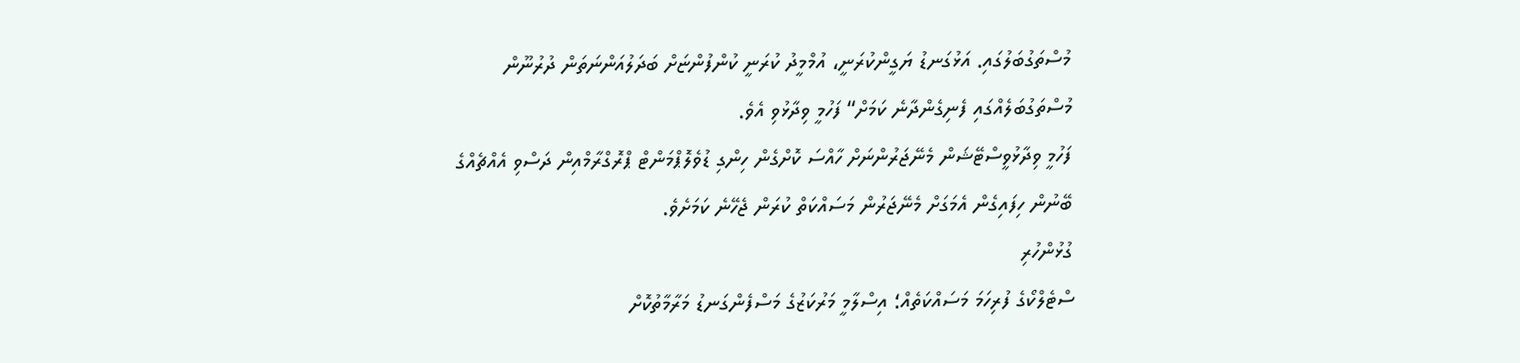މުސްތަގުބަލުގައި. އަޅުގަނޑު ޔަގީންކުރަނީ، އުމްމީދު ކުރަނީ ކުންފުންޏަށް ބަދަލުއަންނަތަން ދުރުނޫން މުސްތަގުބަލެއްގައި ފެނިގެންދާނެ ކަމަށް“ ފަހުމީ ވިދާޅުވި އެވެ.
ފަހުމީ ވިދާޅުވީސްޓޭޝަން މެނޭޖަރުންނަށް ހާއްސަ ކޮށްގެން ހިންގި ޑުވެލޮޕްމަންޓް ޕްރޮގްރާމްއިން ދަސްވި އެއްޗެއްގެ ބޭނުން ހިފައިގެން އެމަގަށް މެނޭޖަރުން މަސައްކަތް ކުރަން ޖެހޭނެ ކަމަށެވެ.
ގުޅުންހުރި
ސްޓެލްކޯގެ ފުރިހަމަ މަސައްކަތެއް؛ އިސްލާމީ މަރުކަޒުގެ މަސްފެންގަނޑު މަރާމާތުކޮށް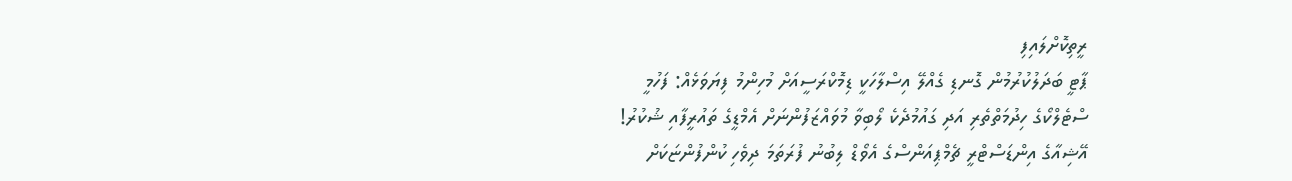ރީތިކޮށްލައިފި
ޕާޓީ ބަދަލުކުރުމުން ގޮނޑި ގެއްލޭ އިސްލާހަކީ ޑިމޮކްރަސީއަށް މުހިންމު ފިޔަވަޅެއް: ފަހުމީ
ސްޓެލްކޯގެ ހިދުމަތްތެރި އަދި ގައުމުދެކެ ލޯބިވާ މުވައްޒަފުންނަށް އެމްޑީގެ ތައުރީފާއި ޝުކުރު!
އޭޝިއާގެ އިންޑަސްޓްރީ ޗެމްޕިއަންސްގެ އެވޯޑް ލިބުނު ފުރަތަމަ ދިވެހި ކުންފުންޏަކަށް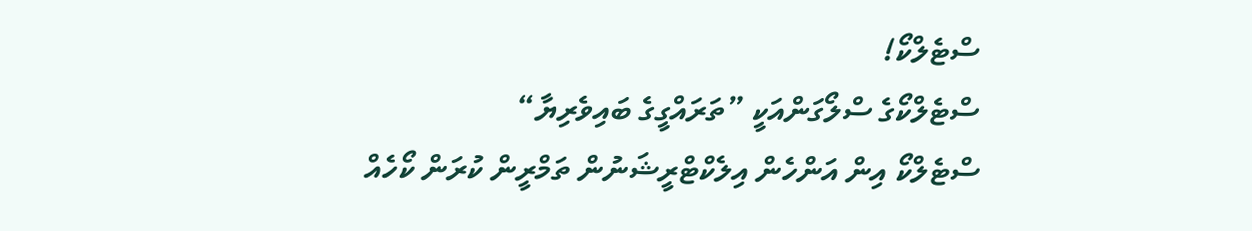ސްޓެލްކޯ!
ސްޓެލްކޯގެ ސްލޯގަންއަކީ ”ތަރައްގީގެ ބައިވެރިޔާ“
ސްޓެލްކޯ އިން އަންހެން އިލެކްޓްރީޝަނުން ތަމްރީން ކުރަން ކޯހެއް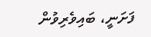ފަށަނީ، ބައިވެރިވުން